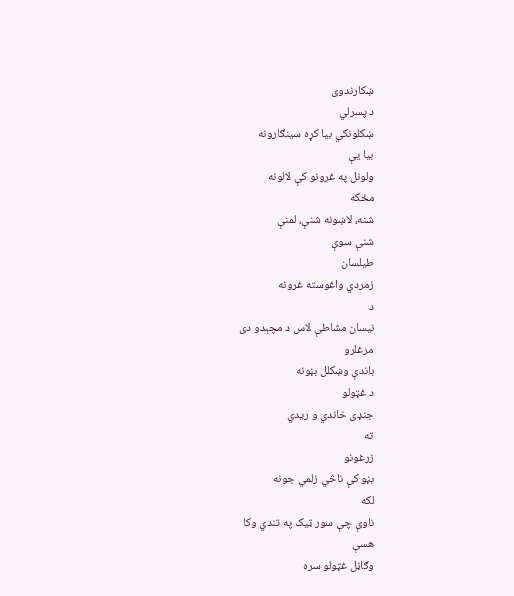ښکارندوی
د پسرلي
ښکلونکي بیا کړه سینګارونه
بیا یې
ولونل په غرونو کې لالونه
مځکه
شنه، لاښونه شنې، لمنې
شنې سوې
طیلسان
زمردي واغوسته غرونه
د
نیسان مشاطې لاس د مچېدو دی
مرغلرو
باندې وښکلل بڼونه
د غټولو
جنډی خاندي و ريدي
ته
زرغونو
بڼو کې ناڅي زلمي جونه
لکه
ناوې چې سور ټیک په تندي وکا
هسې
وګاڼل غټولو سره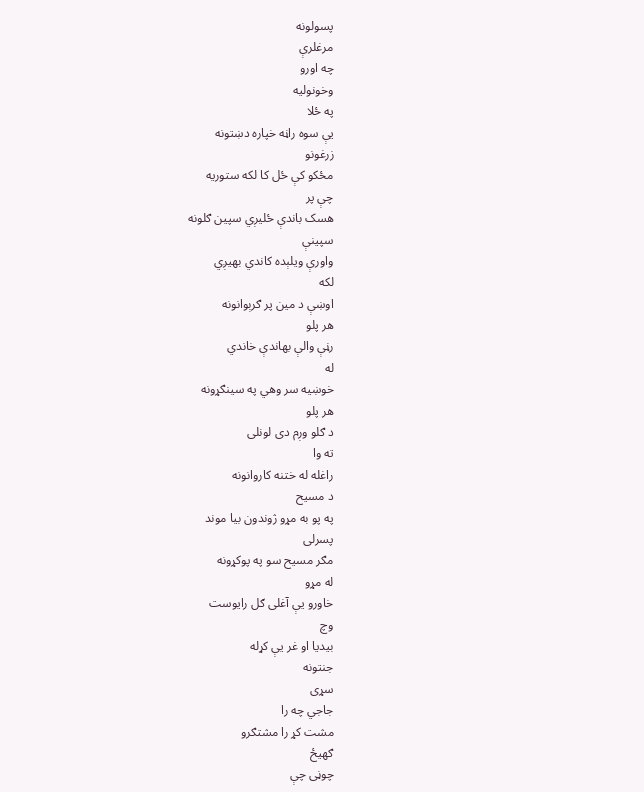پسولونه
مرغلرې
چه اورو
وخونولیه
په ځلا
یې سوه راڼه خپاره دښتونه
زرغونو
مځکو کې ځل کا لکه ستوریه
چې پر
هسک باندې ځلیږي سپین ګلونه
سپينې
واورې ویلېده کاندي بهیږي
لکه
اوښې د مین پر ګرېوانونه
هر پلو
رڼې والې بهاندې خاندي
له
خوښیه سر وهي په سینګړونه
هر پلو
د ګلو وږم دی لونلی
ته وا
راغله له ختنه کاروانونه
د مسیح
په پو به مړو ژوندون بیا موند
پسرلی
مګر مسیح سو په پوکړونه
له مړو
خاورو یې آغلی ګل رایوست
وچ
بیدیا او غر یې کړله
جنتونه
سړی
جاجي چه را
مشت کړ را مشتګرو
ګهیځ
چوڼی چې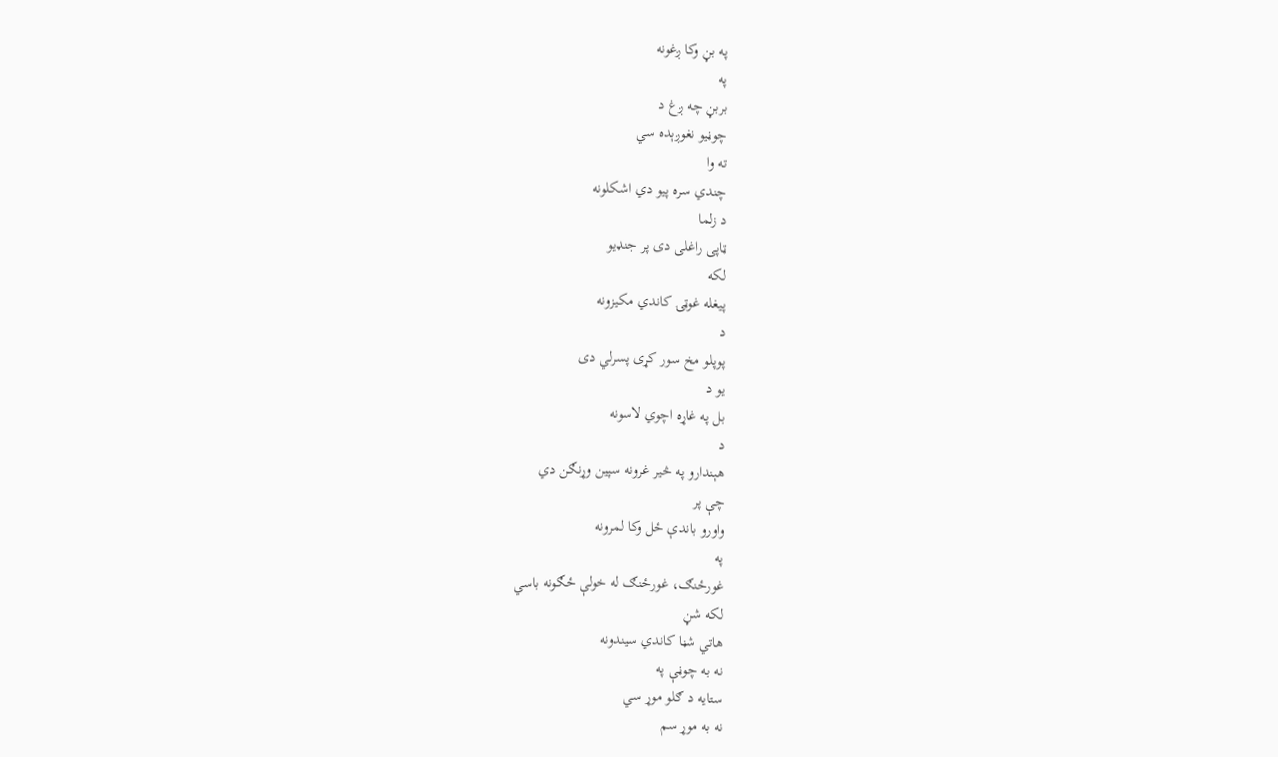په بڼ وکا ږغونه
په
بربڼ چه ږغ د
چوڼیو نغوږېده سي
ته وا
چندي سره پیو دي اشکلونه
د زلما
ټاپی راغلی دی پر جنډیو
لکه
پیغله غوټۍ کاندي مکیزونه
د
پوپلو مخ سور کړی پسرلي دی
یو د
بل په غاړه اچوي لاسونه
د
هېندارو په څیر غرونه سپین وړنګن دي
چې پر
واورو باندې ځل وکا لمرونه
په
غورځنګ، غورځنګ له خولې ځګونه باسي
لکه شڼ
هاتي شڼا کاندي سیندونه
نه به چوڼې په
ستايه د ګلو موړ سي
نه به موړ سم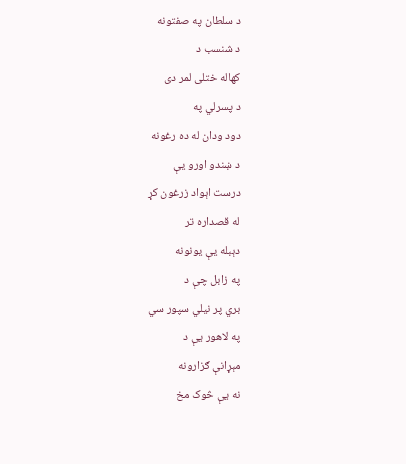د سلطان په صفتونه
د شنسب د
کهاله ختلى لمر دى
د پسرلي په
دود ودان له ده رغونه
د ښندو اورو يې
درست اېواد زرغون کړ
له قصداره تر
دېبله يې يونونه
په زابل چې د
بري پر نيلي سپور سي
په لاهور يې د
مېړانې ګزارونه
نه يې څوک مخ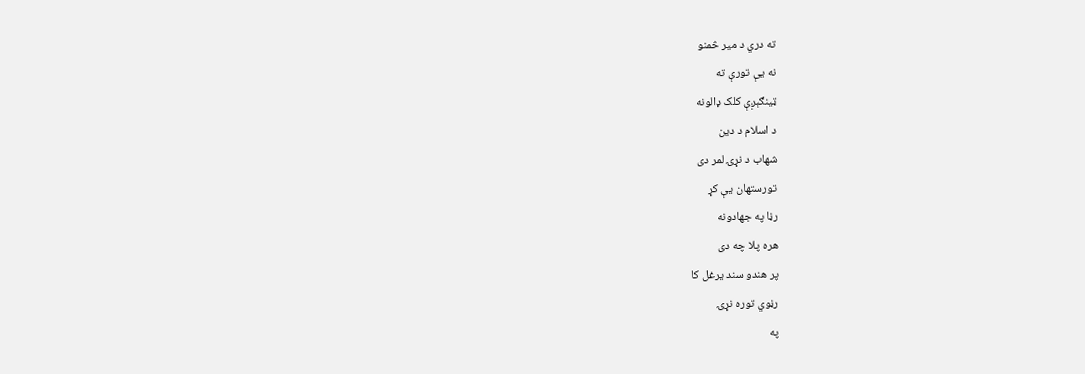ته دري د مير څمنو
نه يې تورې ته
ټينګېږې کلک ډالونه
د اسلام د دين
شهاب د نړۍ لمر دى
تورستهان يې کړ
رڼا په جهادونه
هره پلا چه دى
پر هندو سند يرغل کا
رڼوي توره نړۍ
په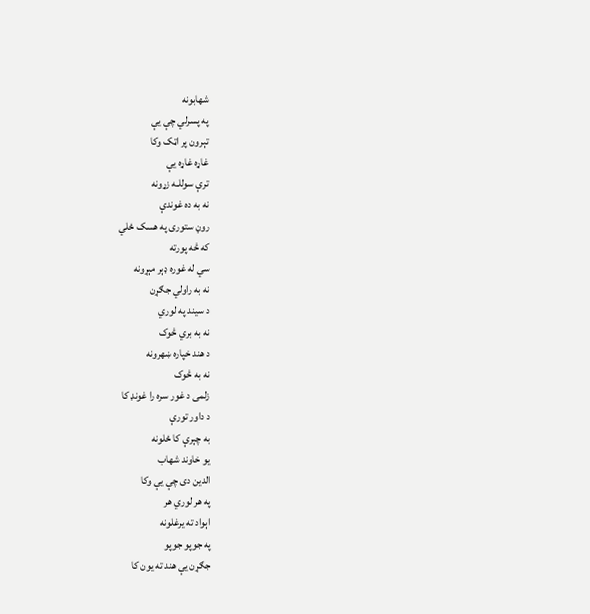شهابونه
په پسرلي چې يې
تېرون پر اټک وکا
غاړه غاړه يې
ترې سوللـه زړونه
نه به ده غوندې
روڼ ستورى په هسک ځلي
که څه پورته
سي له غوره ډېر مېړونه
نه به راولي جګړن
د سيند په لوري
نه به بري څوک
د هند خپاره ښهرونه
نه به څوک
زلمى د غور سره را غونډ کا
د داور تورې
به چېرې کا ځلونه
يو خاوند شهاب
الدين دى چې يې وکا
په هر لوري هر
اېواد ته يرغلونه
په جوپو جوپو
جګړن يې هند ته يون کا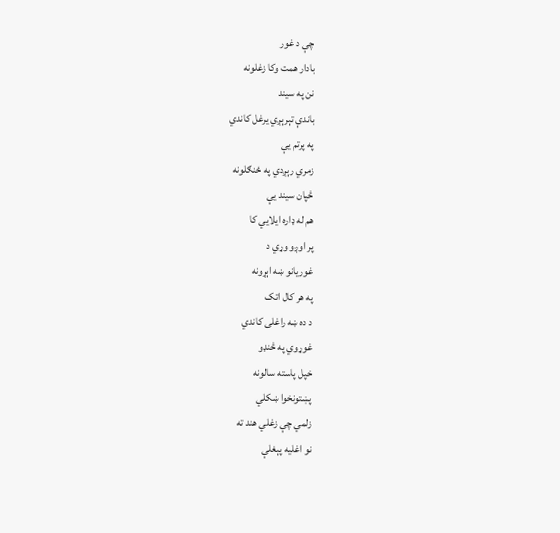چې د غور
بادار همت وکا زغلونه
نن په سيند
باندې تېرېږي يرغل کاندي
په پرتم يې
زمري رېږدي په ځنګلونه
څپان سيند يې
هم له ډاره ايلايي کا
پر اوږو وړي د
غوريانو ښه اېړونه
په هر کال اتک
د ده ښه راغلى کاندي
غوړوي په څنډو
خپل پاسته سالونه
پښتونخوا ښکلي
زلمي چې زغلي هند ته
نو اغليه پېغلې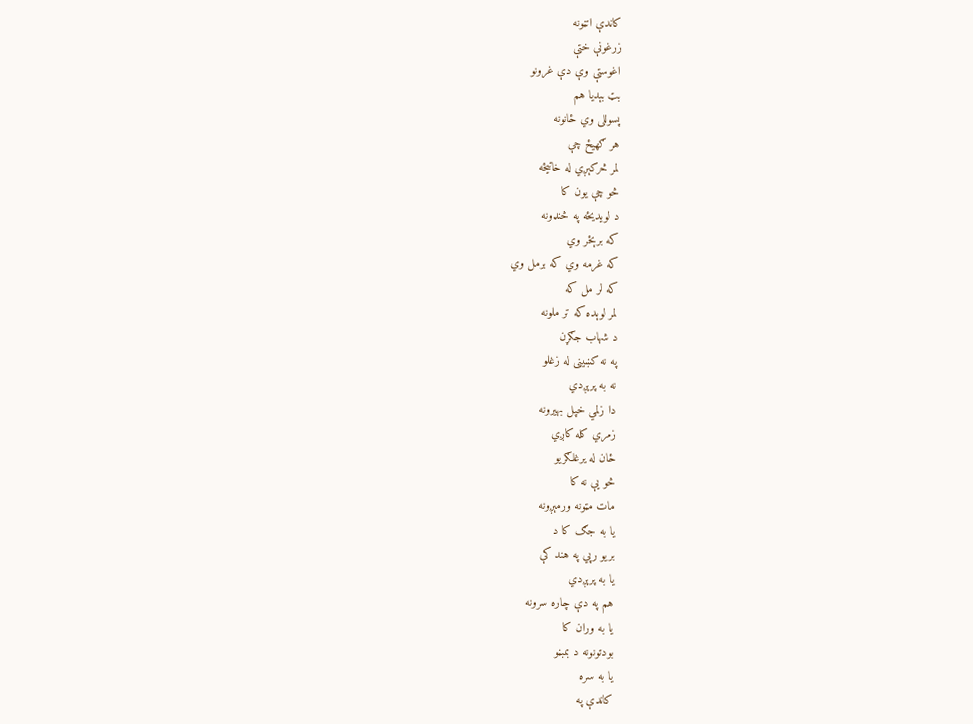کاندې اتڼونه
زرغونې ختې
اغوستې وې دې غرونو
بټ بېديا هم
پسوللى وي ځانونه
هر ګهيځ چې
لمر څرکېږي له خاتيځه
څو چې يون کا
د لويديځه په څنډونه
که برېځر وي
که غرمه وي که برمل وي
که لر مل که
لمر لوېده که تر ملونه
د شهاب جګړن
په نه کښينى له زغلو
نه به پرېږدي
دا زلمي خپل بهيرونه
زمري کله کاږي
ځان له يرغلګريو
څو يې نه کا
مات مټونه ورمېږونه
يا به جګ کا د
بريو رپي په هند کې
يا به پرېږدي
هم په دې چاره سرونه
يا به وران کا
بودتونونه د بمبڼو
يا به سره
کاندې په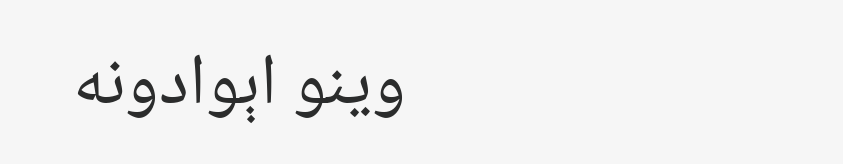وينو اېوادونه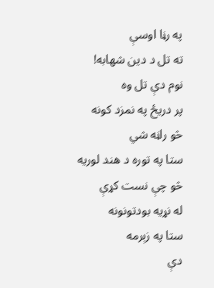په رڼا اوسې
ته تل د دين شهابه!
نوم دې تل وه
پر دريځ په نمزد کونه
څو راڼه شي
ستا په توره د هند لوريه
څو چې نست کړې
له نړيه بودتونونه
ستا په زېرمه
دې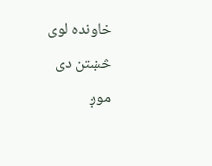خاونده لوى څښتن دى
موږ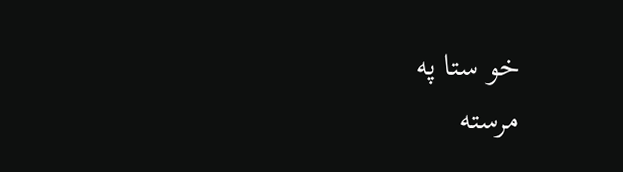خو ستا په
مرسته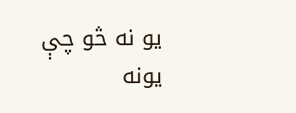يو نه څو چې يونه